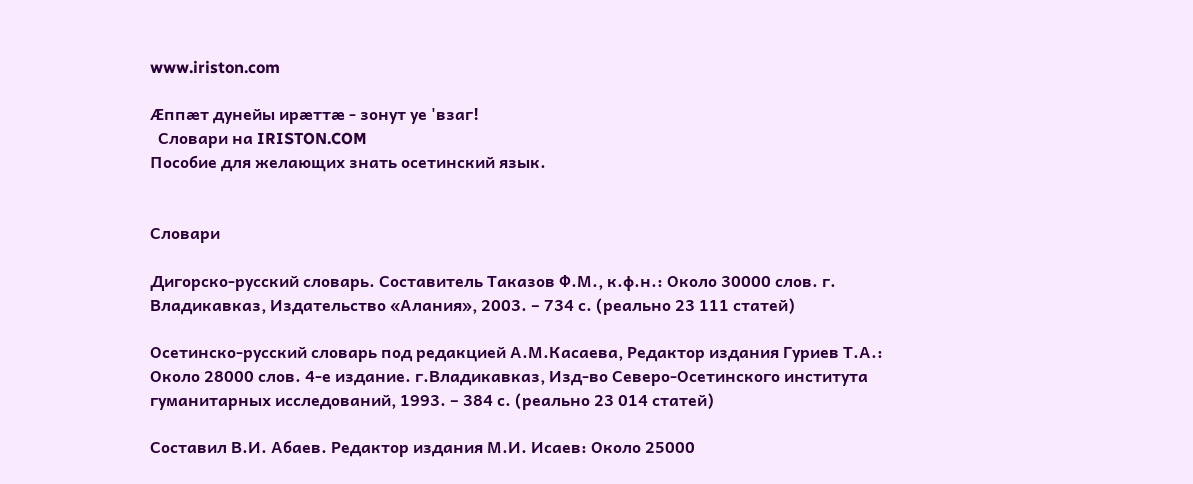www.iriston.com

Æппæт дунейы ирæттæ - зонут уе 'взаг!
  Словари на IRISTON.COM
Пособие для желающих знать осетинский язык.


Словари

Дигорско-русский словарь. Составитель Таказов Ф.М., к.ф.н.: Около 30000 слов. г. Владикавказ, Издательство «Алания», 2003. – 734 с. (реально 23 111 статей)

Осетинско-русский словарь под редакцией А.М.Касаева, Редактор издания Гуриев Т.А.: Около 28000 слов. 4-е издание. г.Владикавказ, Изд-во Северо-Осетинского института гуманитарных исследований, 1993. – 384 с. (реально 23 014 статей)

Составил В.И. Абаев. Редактор издания М.И. Исаев: Около 25000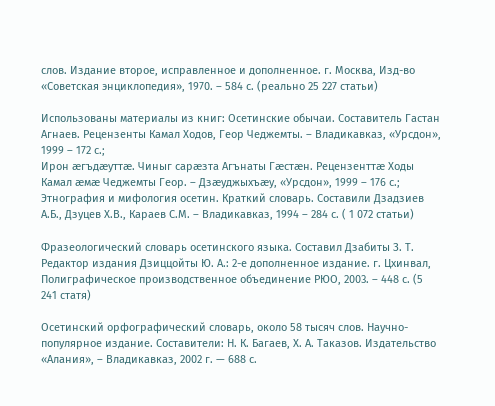слов. Издание второе, исправленное и дополненное. г. Москва, Изд-во «Советская энциклопедия», 1970. – 584 с. (реально 25 227 статьи)

Использованы материалы из книг: Осетинские обычаи. Составитель Гастан Агнаев. Рецензенты Камал Ходов, Геор Чеджемты. – Владикавказ, «Урсдон», 1999 – 172 с.;
Ирон æгъдæуттæ. Чиныг сарæзта Агънаты Гæстæн. Рецензенттæ Ходы Камал æмæ Чеджемты Геор. – Дзæуджыхъæу, «Урсдон», 1999 – 176 с.;
Этнография и мифология осетин. Краткий словарь. Составили Дзадзиев А.Б., Дзуцев Х.В., Караев С.М. – Владикавказ, 1994 – 284 с. ( 1 072 статьи)

Фразеологический словарь осетинского языка. Составил Дзабиты З. Т. Редактор издания Дзиццойты Ю. А.: 2-е дополненное издание. г. Цхинвал, Полиграфическое производственное объединение РЮО, 2003. – 448 с. (5 241 статя)

Осетинский орфографический словарь, около 58 тысяч слов. Научно-популярное издание. Составители: Н. К. Багаев, Х. А. Таказов. Издательство «Алания», – Владикавказ, 2002 г. — 688 с.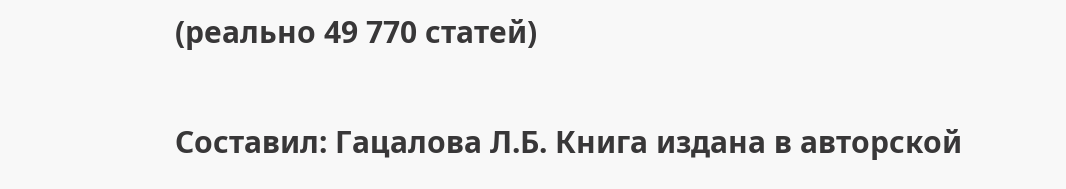(реально 49 770 статей)

Составил: Гацалова Л.Б. Книга издана в авторской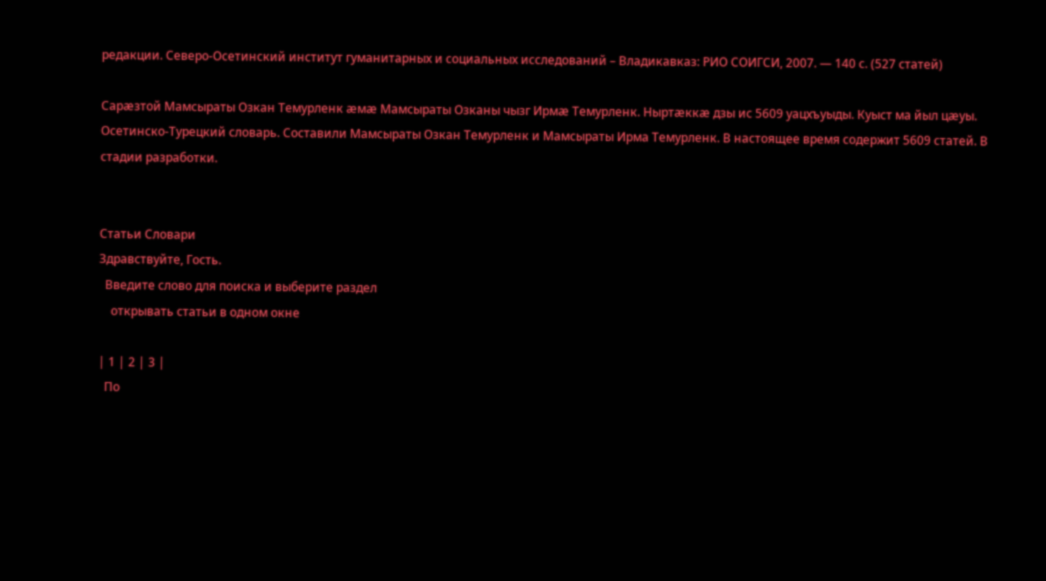редакции. Северо-Осетинский институт гуманитарных и социальных исследований – Владикавказ: РИО СОИГСИ, 2007. — 140 с. (527 статей)

Сарæзтой Мамсыраты Озкан Темурленк æмæ Мамсыраты Озканы чызг Ирмæ Темурленк. Ныртæккæ дзы ис 5609 уацхъуыды. Куыст ма йыл цæуы. Осетинско-Турецкий словарь. Составили Мамсыраты Озкан Темурленк и Мамсыраты Ирма Темурленк. В настоящее время содержит 5609 статей. В стадии разработки.


Статьи Словари
Здравствуйте, Гость.
  Введите слово для поиска и выберите раздел
    открывать статьи в одном окне

| 1 | 2 | 3 |
  По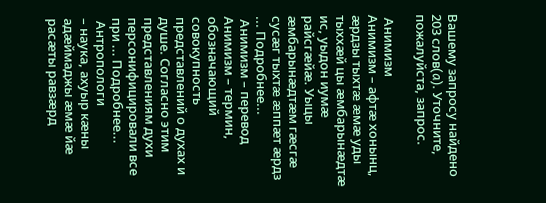Вашему запросу найдено 203 слов(a). Уточните, пожалуйста, запрос.

 Анимизм
Анимизм – афтæ хонынц, æрдзы тыхтæ æмæ уды тыххæй цы æмбарынæдтæ ис, уыдон иумæ райсгæйæ. Уыцы æмбарынæдтæм гæсгæ сусæг тыхтæ æппæт æрдз ... Подробнее...
 Анимизм – перевод
Анимизм – термин, обозначающий совокупность представлений о духах и душе. Согласно этим представлениям духи персонифицировали все при ... Подробнее...
 Антропологи
– наука, ахуыр кæны адæймаджы æмæ йæ расæты равзæрд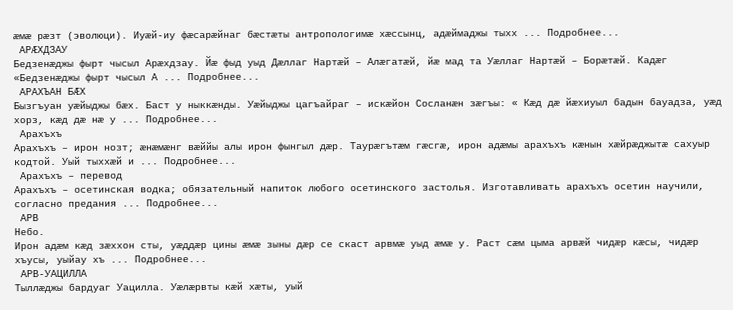æмæ рæзт (эволюци). Иуæй-иу фæсарæйнаг бæстæты антропологимæ хæссынц, адæймаджы тыхх ... Подробнее...
 АРÆХДЗАУ
Бедзенæджы фырт чысыл Арæхдзау. Йæ фыд уыд Дæллаг Нартæй – Алæгатæй, йæ мад та Уæллаг Нартæй – Борæтæй. Кадæг «Бедзенæджы фырт чысыл А ... Подробнее...
 АРАХЪАН БÆХ
Бызгъуан уæйыджы бæх. Баст у ныккæнды. Уæйыджы цагъайраг – искæйон Сосланæн зæгъы: « Кæд дæ йæхиуыл бадын бауадза, уæд хорз, кæд дæ нæ у ... Подробнее...
 Арахъхъ
Арахъхъ – ирон нозт; æнæмæнг вæййы алы ирон фынгыл дæр. Таурæгътæм гæсгæ, ирон адæмы арахъхъ кæнын хæйрæджытæ сахуыр кодтой. Уый тыххæй и ... Подробнее...
 Арахъхъ – перевод
Арахъхъ – осетинская водка; обязательный напиток любого осетинского застолья. Изготавливать арахъхъ осетин научили, согласно предания ... Подробнее...
 АРВ
Небо.
Ирон адæм кæд зæххон сты, уæддæр цины æмæ зыны дæр се скаст арвмæ уыд æмæ у. Раст сæм цыма арвæй чидæр кæсы, чидæр хъусы, уыйау хъ ... Подробнее...
 АРВ-УАЦИЛЛА
Тыллæджы бардуаг Уацилла. Уæлæрвты кæй хæты, уый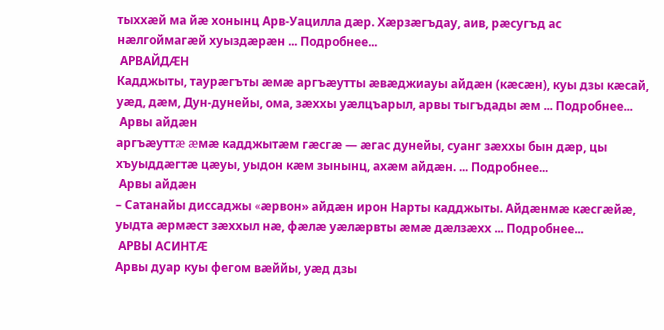тыххæй ма йæ хонынц Арв-Уацилла дæр. Хæрзæгъдау, аив, рæсугъд ас нæлгоймагæй хуыздæрæн ... Подробнее...
 АРВАЙДÆН
Кадджыты, таурæгъты æмæ аргъæутты æвæджиауы айдæн (кæсæн), куы дзы кæсай, уæд, дæм, Дун-дунейы, ома, зæххы уæлцъарыл, арвы тыгъдады æм ... Подробнее...
 Арвы айдæн
аргъæуттæ æмæ кадджытæм гæсгæ — æгас дунейы, суанг зæххы бын дæр, цы хъуыддæгтæ цæуы, уыдон кæм зынынц, ахæм айдæн. ... Подробнее...
 Арвы айдæн
– Сатанайы диссаджы «æрвон» айдæн ирон Нарты кадджыты. Айдæнмæ кæсгæйæ, уыдта æрмæст зæххыл нæ, фæлæ уæлæрвты æмæ дæлзæхх ... Подробнее...
 АРВЫ АСИНТÆ
Арвы дуар куы фегом вæййы, уæд дзы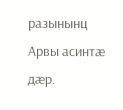разынынц Арвы асинтæ дæр.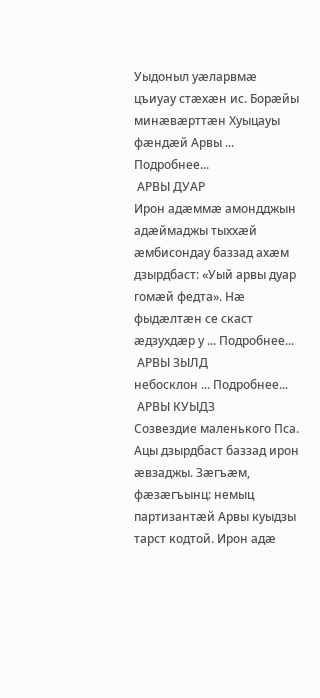Уыдоныл уæларвмæ цъиуау стæхæн ис. Борæйы минæвæрттæн Хуыцауы фæндæй Арвы ... Подробнее...
 АРВЫ ДУАР
Ирон адæммæ амондджын адæймаджы тыххæй æмбисондау баззад ахæм дзырдбаст: «Уый арвы дуар гомæй федта». Нæ фыдæлтæн се скаст æдзухдæр у ... Подробнее...
 АРВЫ ЗЫЛД
небосклон ... Подробнее...
 АРВЫ КУЫДЗ
Созвездие маленького Пса.
Ацы дзырдбаст баззад ирон æвзаджы. Зæгъæм, фæзæгъынц: немыц партизантæй Арвы куыдзы тарст кодтой. Ирон адæ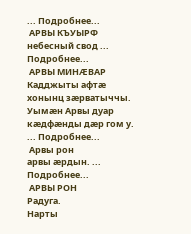... Подробнее...
 АРВЫ КЪУЫРФ
небесный свод ... Подробнее...
 АРВЫ МИНÆВАР
Кадджыты афтæ хонынц зæрватыччы. Уымæн Арвы дуар кæдфæнды дæр гом у. ... Подробнее...
 Арвы рон
арвы æрдын. ... Подробнее...
 АРВЫ РОН
Радуга.
Нарты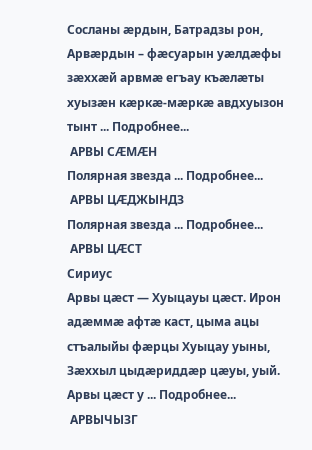Сосланы æрдын, Батрадзы рон, Арвæрдын – фæсуарын уæлдæфы зæххæй арвмæ егъау къæлæты хуызæн кæркæ-мæркæ авдхуызон тынт ... Подробнее...
 АРВЫ СÆМÆН
Полярная звезда ... Подробнее...
 АРВЫ ЦÆДЖЫНДЗ
Полярная звезда ... Подробнее...
 АРВЫ ЦÆСТ
Сириус
Арвы цæст — Хуыцауы цæст. Ирон адæммæ афтæ каст, цыма ацы стъалыйы фæрцы Хуыцау уыны, Зæххыл цыдæриддæр цæуы, уый. Арвы цæст у ... Подробнее...
 АРВЫЧЫЗГ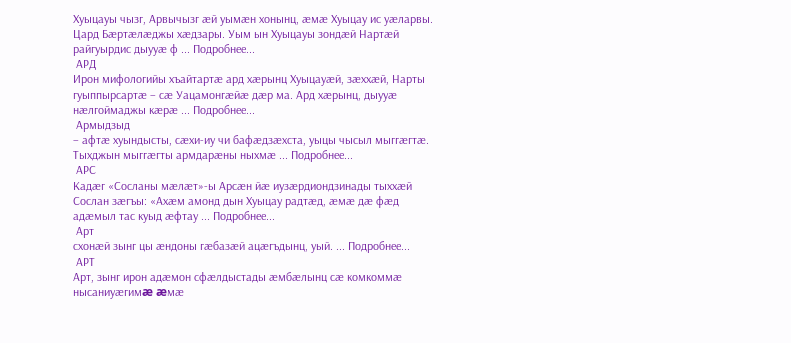Хуыцауы чызг, Арвычызг æй уымæн хонынц, æмæ Хуыцау ис уæларвы. Цард Бæртæлæджы хæдзары. Уым ын Хуыцауы зондæй Нартæй райгуырдис дыууæ ф ... Подробнее...
 АРД
Ирон мифологийы хъайтартæ ард хæрынц Хуыцауæй, зæххæй, Нарты гуыппырсартæ – сæ Уацамонгæйæ дæр ма. Ард хæрынц, дыууæ нæлгоймаджы кæрæ ... Подробнее...
 Армыдзыд
– афтæ хуындысты, сæхи-иу чи бафæдзæхста, уыцы чысыл мыггæгтæ. Тыхджын мыггæгты армдарæны ныхмæ ... Подробнее...
 АРС
Кадæг «Сосланы мæлæт»-ы Арсæн йæ иузæрдиондзинады тыххæй Сослан зæгъы: «Ахæм амонд дын Хуыцау радтæд, æмæ дæ фæд адæмыл тас куыд æфтау ... Подробнее...
 Арт
схонæй зынг цы æндоны гæбазæй ацæгъдынц, уый. ... Подробнее...
 АРТ
Арт, зынг ирон адæмон сфæлдыстады æмбæлынц сæ комкоммæ нысаниуæгимæ æмæ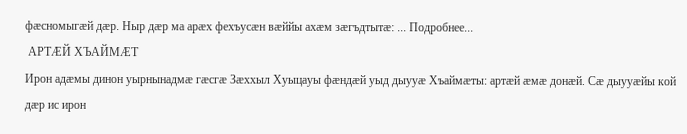фæсномыгæй дæр. Ныр дæр ма арæх фехъусæн вæййы ахæм зæгъдтытæ: ... Подробнее...
 АРТÆЙ ХЪАЙМÆТ
Ирон адæмы динон уырнынадмæ гæсгæ Зæххыл Хуыцауы фæндæй уыд дыууæ Хъаймæты: артæй æмæ донæй. Сæ дыууæйы кой дæр ис ирон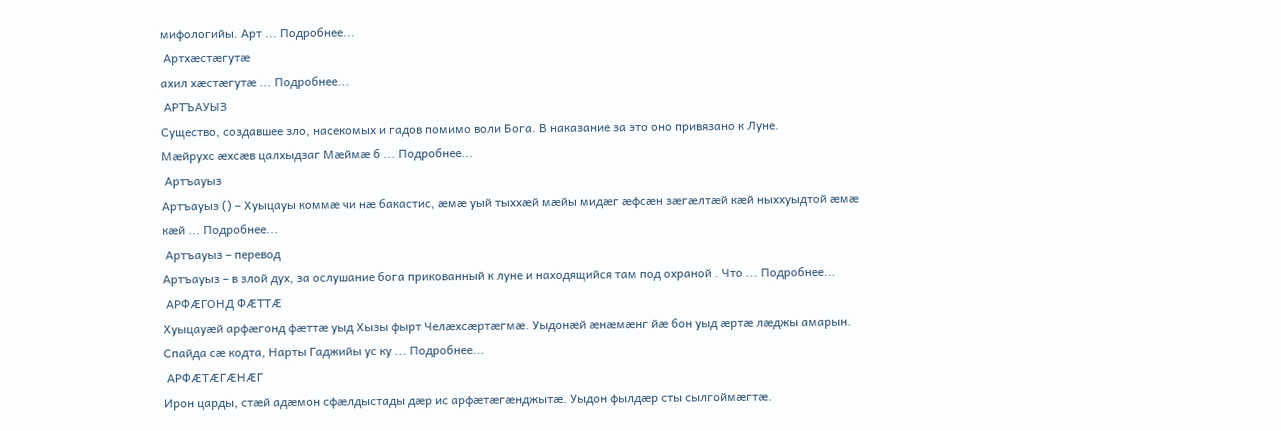мифологийы. Арт ... Подробнее...
 Артхæстæгутæ
ахил хæстæгутæ ... Подробнее...
 АРТЪАУЫЗ
Существо, создавшее зло, насекомых и гадов помимо воли Бога. В наказание за это оно привязано к Луне.
Мæйрухс æхсæв цалхыдзаг Мæймæ б ... Подробнее...
 Артъауыз
Артъауыз () – Хуыцауы коммæ чи нæ бакастис, æмæ уый тыххæй мæйы мидæг æфсæн зæгæлтæй кæй ныххуыдтой æмæ кæй ... Подробнее...
 Артъауыз – перевод
Артъауыз – в злой дух, за ослушание бога прикованный к луне и находящийся там под охраной . Что ... Подробнее...
 АРФÆГОНД ФÆТТÆ
Хуыцауæй арфæгонд фæттæ уыд Хызы фырт Челæхсæртæгмæ. Уыдонæй æнæмæнг йæ бон уыд æртæ лæджы амарын. Спайда сæ кодта, Нарты Гаджийы ус ку ... Подробнее...
 АРФÆТÆГÆНÆГ
Ирон царды, стæй адæмон сфæлдыстады дæр ис арфæтæгæнджытæ. Уыдон фылдæр сты сылгоймæгтæ.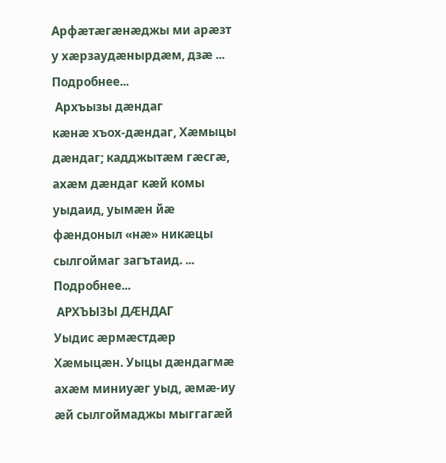Арфæтæгæнæджы ми арæзт у хæрзаудæнырдæм, дзæ ... Подробнее...
 Архъызы дæндаг
кæнæ хъох-дæндаг, Хæмыцы дæндаг; кадджытæм гæсгæ, ахæм дæндаг кæй комы уыдаид, уымæн йæ фæндоныл «нæ» никæцы сылгоймаг загътаид. ... Подробнее...
 АРХЪЫЗЫ ДÆНДАГ
Уыдис æрмæстдæр Хæмыцæн. Уыцы дæндагмæ ахæм миниуæг уыд, æмæ-иу æй сылгоймаджы мыггагæй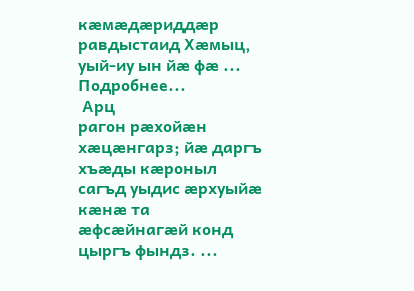кæмæдæриддæр равдыстаид Хæмыц, уый-иу ын йæ фæ ... Подробнее...
 Арц
рагон рæхойæн хæцæнгарз; йæ даргъ хъæды кæроныл сагъд уыдис æрхуыйæ кæнæ та æфсæйнагæй конд цыргъ фындз. ...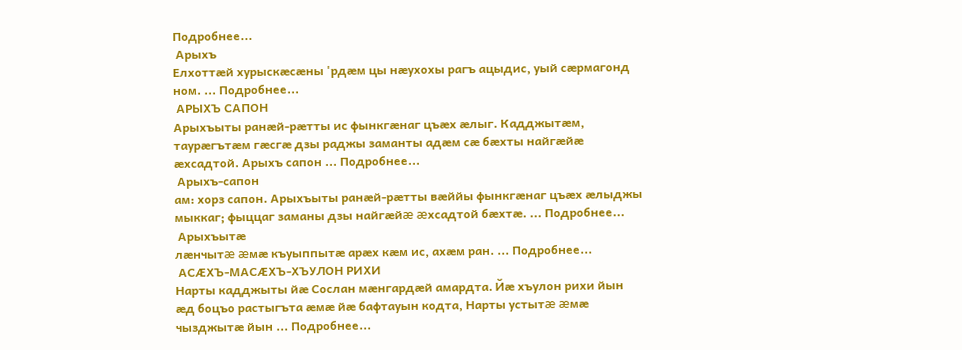Подробнее...
 Арыхъ
Елхоттæй хурыскæсæны 'рдæм цы нæухохы рагъ ацыдис, уый сæрмагонд ном. ... Подробнее...
 АРЫХЪ САПОН
Арыхъыты ранæй-рæтты ис фынкгæнаг цъæх æлыг. Кадджытæм, таурæгътæм гæсгæ дзы раджы заманты адæм сæ бæхты найгæйæ æхсадтой. Арыхъ сапон ... Подробнее...
 Арыхъ-сапон
ам: хорз сапон. Арыхъыты ранæй-рæтты вæййы фынкгæнаг цъæх æлыджы мыккаг; фыццаг заманы дзы найгæйæ æхсадтой бæхтæ. ... Подробнее...
 Арыхъытæ
лæнчытæ æмæ къуыппытæ арæх кæм ис, ахæм ран. ... Подробнее...
 АСÆХЪ-МАСÆХЪ-ХЪУЛОН РИХИ
Нарты кадджыты йæ Сослан мæнгардæй амардта. Йæ хъулон рихи йын æд боцъо растыгъта æмæ йæ бафтауын кодта, Нарты устытæ æмæ чызджытæ йын ... Подробнее...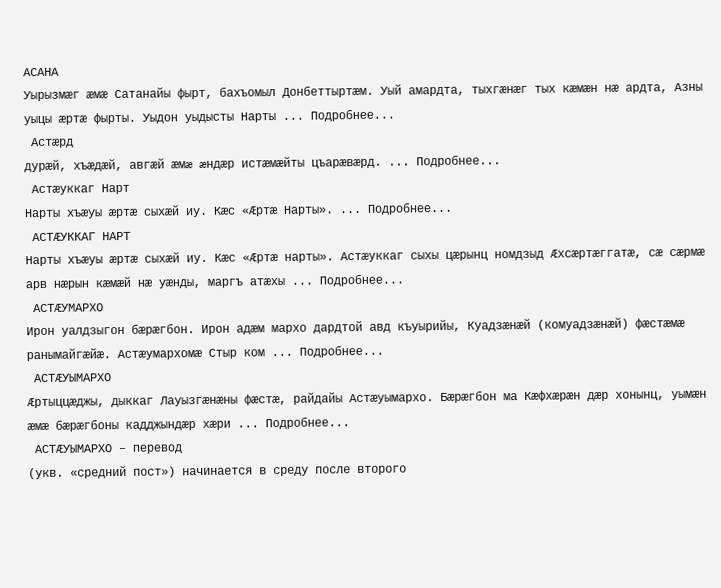АСАНА
Уырызмæг æмæ Сатанайы фырт, бахъомыл Донбеттыртæм. Уый амардта, тыхгæнæг тых кæмæн нæ ардта, Азны уыцы æртæ фырты. Уыдон уыдысты Нарты ... Подробнее...
 Астæрд
дурæй, хъæдæй, авгæй æмæ æндæр истæмæйты цъарæвæрд. ... Подробнее...
 Астæуккаг Нарт
Нарты хъæуы æртæ сыхæй иу. Кæс «Æртæ Нарты». ... Подробнее...
 АСТÆУККАГ НАРТ
Нарты хъæуы æртæ сыхæй иу. Кæс «Æртæ нарты». Астæуккаг сыхы цæрынц номдзыд Æхсæртæггатæ, сæ сæрмæ арв нæрын кæмæй нæ уæнды, маргъ атæхы ... Подробнее...
 АСТÆУМАРХО
Ирон уалдзыгон бæрæгбон. Ирон адæм мархо дардтой авд къуырийы, Куадзæнæй (комуадзæнæй) фæстæмæ ранымайгæйæ. Астæумархомæ Стыр ком ... Подробнее...
 АСТÆУЫМАРХО
Æртыццæджы, дыккаг Лауызгæнæны фæстæ, райдайы Астæуымархо. Бæрæгбон ма Кæфхæрæн дæр хонынц, уымæн æмæ бæрæгбоны кадджындæр хæри ... Подробнее...
 АСТÆУЫМАРХО – перевод
(укв. «средний пост») начинается в среду после второго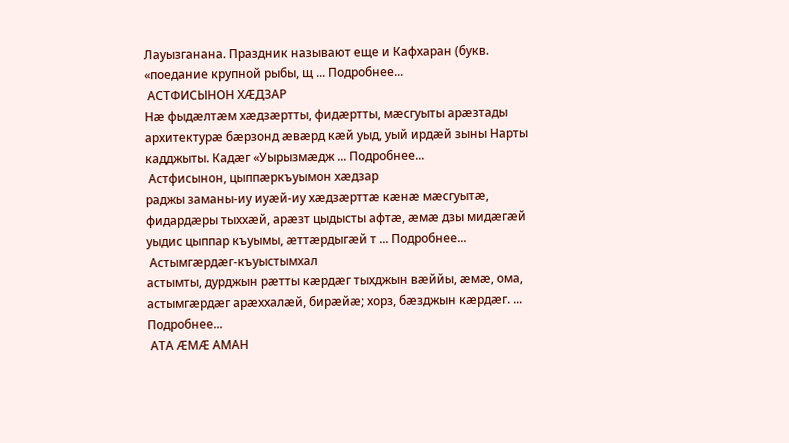Лауызганана. Праздник называют еще и Кафхаран (букв. «поедание крупной рыбы, щ ... Подробнее...
 АСТФИСЫНОН ХÆДЗАР
Нæ фыдæлтæм хæдзæртты, фидæртты, мæсгуыты арæзтады архитектурæ бæрзонд æвæрд кæй уыд, уый ирдæй зыны Нарты кадджыты. Кадæг «Уырызмæдж ... Подробнее...
 Астфисынон, цыппæркъуымон хæдзар
раджы заманы-иу иуæй-иу хæдзæрттæ кæнæ мæсгуытæ, фидардæры тыххæй, арæзт цыдысты афтæ, æмæ дзы мидæгæй уыдис цыппар къуымы, æттæрдыгæй т ... Подробнее...
 Астымгæрдæг-къуыстымхал
астымты, дурджын рæтты кæрдæг тыхджын вæййы, æмæ, ома, астымгæрдæг арæххалæй, бирæйæ; хорз, бæзджын кæрдæг. ... Подробнее...
 АТА ÆМÆ АМАН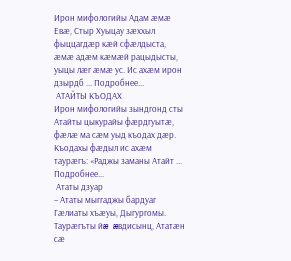Ирон мифологийы Адам æмæ Евæ, Стыр Хуыцау зæххыл фыццагдæр кæй сфæлдыста, æмæ адæм кæмæй рацыдысты, уыцы лæг æмæ ус. Ис ахæм ирон дзырдб ... Подробнее...
 АТАЙТЫ КЪОДАХ
Ирон мифологийы зындгонд сты Атайты цыкурайы фæрдгуытæ, фæлæ ма сæм уыд къодах дæр. Къодахы фæдыл ис ахæм таурæгъ: «Раджы заманы Атайт ... Подробнее...
 Ататы дзуар
– Ататы мыггаджы бардуаг Гæлиаты хъæуы, Дыгургомы. Таурæгъты йæ æвдисынц, Ататæн сæ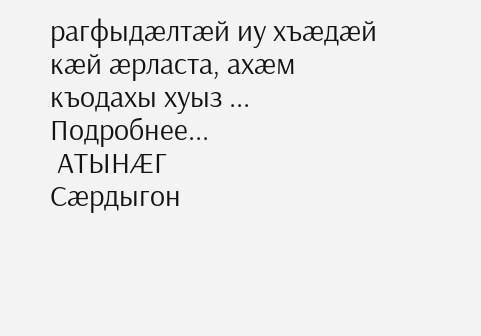рагфыдæлтæй иу хъæдæй кæй æрласта, ахæм къодахы хуыз ... Подробнее...
 АТЫНÆГ
Сæрдыгон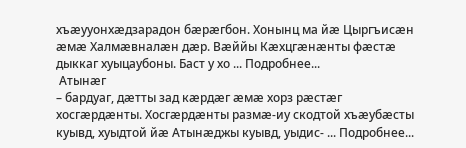хъæууонхæдзарадон бæрæгбон. Хонынц ма йæ Цыргъисæн æмæ Халмæвналæн дæр. Вæййы Кæхцгæнæнты фæстæ дыккаг хуыцаубоны. Баст у хо ... Подробнее...
 Атынæг
– бардуаг, дæтты зад кæрдæг æмæ хорз рæстæг хосгæрдæнты. Хосгæрдæнты размæ-иу скодтой хъæубæсты куывд, хуыдтой йæ Атынæджы куывд, уыдис- ... Подробнее...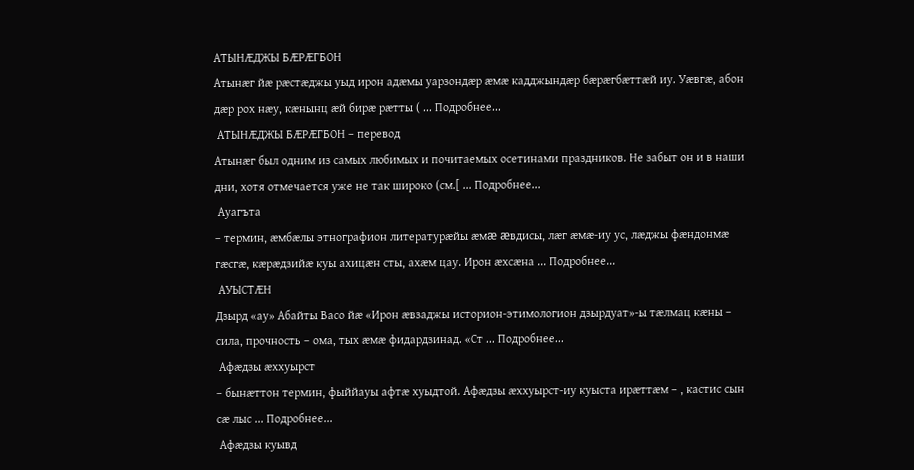АТЫНÆДЖЫ БÆРÆГБОН
Атынæг йæ рæстæджы уыд ирон адæмы уарзондæр æмæ кадджындæр бæрæгбæттæй иу. Уæвгæ, абон дæр рох нæу, кæнынц æй бирæ рæтты ( ... Подробнее...
 АТЫНÆДЖЫ БÆРÆГБОН – перевод
Атынæг был одним из самых любимых и почитаемых осетинами праздников. Не забыт он и в наши дни, хотя отмечается уже не так широко (см.[ ... Подробнее...
 Ауагъта
– термин, æмбæлы этнографион литературæйы æмæ æвдисы, лæг æмæ-иу ус, лæджы фæндонмæ гæсгæ, кæрæдзийæ куы ахицæн сты, ахæм цау. Ирон æхсæна ... Подробнее...
 АУЫСТÆН
Дзырд «ау» Абайты Васо йæ «Ирон æвзаджы историон-этимологион дзырдуат»-ы тæлмац кæны – сила, прочность – ома, тых æмæ фидардзинад. «Ст ... Подробнее...
 Афæдзы æххуырст
– бынæттон термин, фыййауы афтæ хуыдтой. Афæдзы æххуырст-иу куыста ирæттæм – , кастис сын сæ лыс ... Подробнее...
 Афæдзы куывд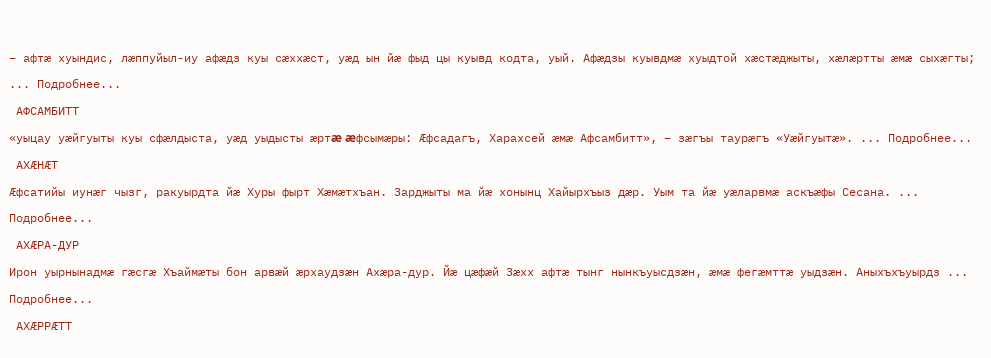– афтæ хуындис, лæппуйыл-иу афæдз куы сæххæст, уæд ын йæ фыд цы куывд кодта, уый. Афæдзы куывдмæ хуыдтой хæстæджыты, хæлæртты æмæ сыхæгты; ... Подробнее...
 АФСАМБИТТ
«уыцау уæйгуыты куы сфæлдыста, уæд уыдысты æртæ æфсымæры: Æфсадагъ, Харахсей æмæ Афсамбитт», – зæгъы таурæгъ «Уæйгуытæ». ... Подробнее...
 АХÆНÆТ
Æфсатийы иунæг чызг, ракуырдта йæ Хуры фырт Хæмæтхъан. Зарджыты ма йæ хонынц Хайырхъыз дæр. Уым та йæ уæларвмæ аскъæфы Сесана. ... Подробнее...
 АХÆРА-ДУР
Ирон уырнынадмæ гæсгæ Хъаймæты бон арвæй æрхаудзæн Ахæра-дур. Йæ цæфæй Зæхх афтæ тынг нынкъуысдзæн, æмæ фегæмттæ уыдзæн. Аныхъхъуырдз ... Подробнее...
 АХÆРРÆТТ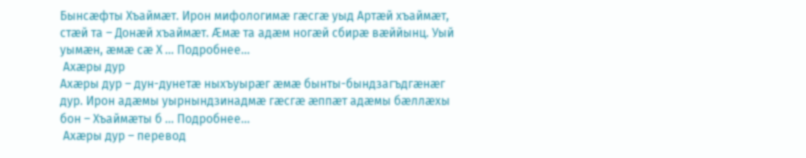Бынсæфты Хъаймæт. Ирон мифологимæ гæсгæ уыд Артæй хъаймæт, стæй та – Донæй хъаймæт. Æмæ та адæм ногæй сбирæ вæййынц. Уый уымæн, æмæ сæ Х ... Подробнее...
 Ахæры дур
Ахæры дур – дун-дунетæ ныхъуырæг æмæ бынты-бындзагъдгæнæг дур. Ирон адæмы уырнындзинадмæ гæсгæ æппæт адæмы бæллæхы бон – Хъаймæты б ... Подробнее...
 Ахæры дур – перевод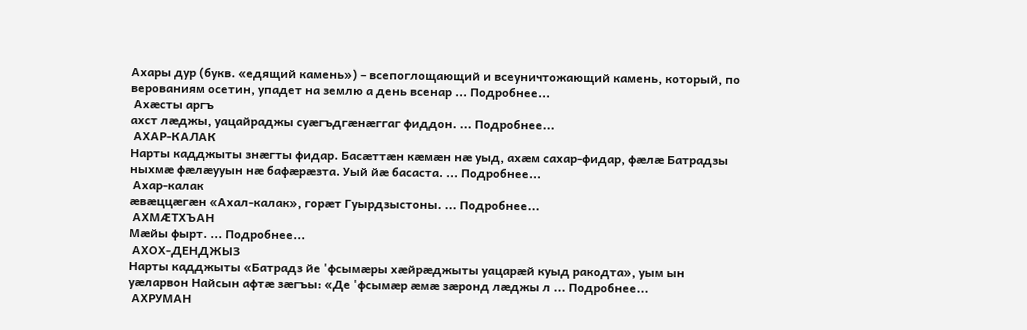Ахары дур (букв. «едящий камень») – всепоглощающий и всеуничтожающий камень, который, по верованиям осетин, упадет на землю а день всенар ... Подробнее...
 Ахæсты аргъ
ахст лæджы, уацайраджы суæгъдгæнæггаг фиддон. ... Подробнее...
 АХАР-КАЛАК
Нарты кадджыты знæгты фидар. Басæттæн кæмæн нæ уыд, ахæм сахар-фидар, фæлæ Батрадзы ныхмæ фæлæууын нæ бафæрæзта. Уый йæ басаста. ... Подробнее...
 Ахар-калак
æвæццæгæн «Ахал-калак», горæт Гуырдзыстоны. ... Подробнее...
 АХМÆТХЪАН
Мæйы фырт. ... Подробнее...
 АХОХ-ДЕНДЖЫЗ
Нарты кадджыты «Батрадз йе 'фсымæры хæйрæджыты уацарæй куыд ракодта», уым ын уæларвон Найсын афтæ зæгъы: «Де 'фсымæр æмæ зæронд лæджы л ... Подробнее...
 АХРУМАН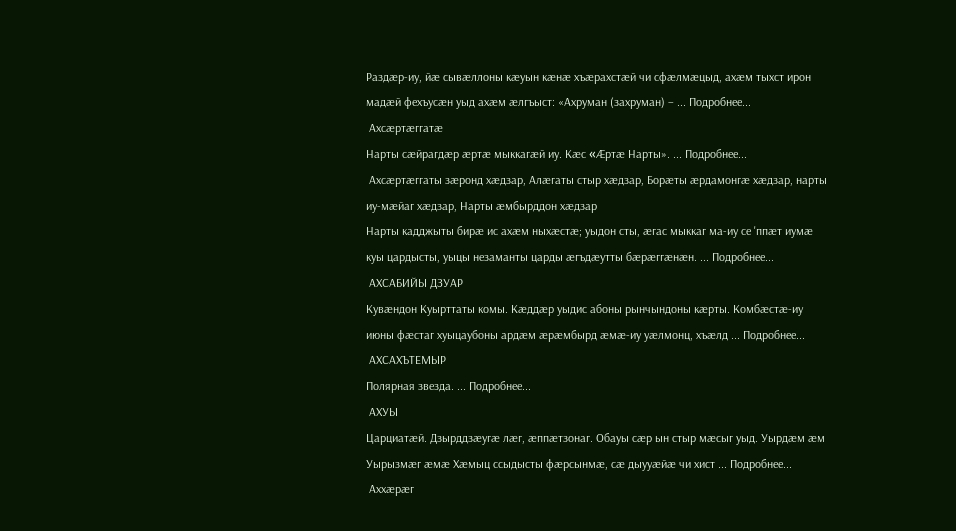Раздæр-иу, йæ сывæллоны кæуын кæнæ хъæрахстæй чи сфæлмæцыд, ахæм тыхст ирон мадæй фехъусæн уыд ахæм æлгъыст: «Ахруман (захруман) – ... Подробнее...
 Ахсæртæггатæ
Нарты сæйрагдæр æртæ мыккагæй иу. Кæс «Æртæ Нарты». ... Подробнее...
 Ахсæртæггаты зæронд хæдзар, Алæгаты стыр хæдзар, Борæты æрдамонгæ хæдзар, нарты иу-мæйаг хæдзар, Нарты æмбырддон хæдзар
Нарты кадджыты бирæ ис ахæм ныхæстæ; уыдон сты, æгас мыккаг ма-иу се 'ппæт иумæ куы цардысты, уыцы незаманты царды æгъдæутты бæрæггæнæн. ... Подробнее...
 АХСАБИЙЫ ДЗУАР
Кувæндон Куырттаты комы. Кæддæр уыдис абоны рынчындоны кæрты. Комбæстæ-иу июны фæстаг хуыцаубоны ардæм æрæмбырд æмæ-иу уæлмонц, хъæлд ... Подробнее...
 АХСАХЪТЕМЫР
Полярная звезда. ... Подробнее...
 АХУЫ
Царциатæй. Дзырддзæугæ лæг, æппæтзонаг. Обауы сæр ын стыр мæсыг уыд. Уырдæм æм Уырызмæг æмæ Хæмыц ссыдысты фæрсынмæ, сæ дыууæйæ чи хист ... Подробнее...
 Аххæрæг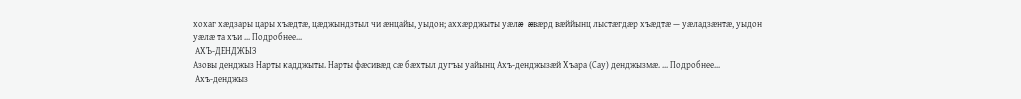хохаг хæдзары цары хъæдтæ, цæджындзтыл чи æнцайы, уыдон; аххæрджыты уæлæ æвæрд вæййынц лыстæгдæр хъæдтæ — уæладзæнтæ, уыдон уæлæ та хъи ... Подробнее...
 АХЪ-ДЕНДЖЫЗ
Азовы денджыз Нарты кадджыты. Нарты фæсивæд сæ бæхтыл дугъы уайынц Ахъ-денджызæй Хъара (Сау) денджызмæ. ... Подробнее...
 Ахъ-денджыз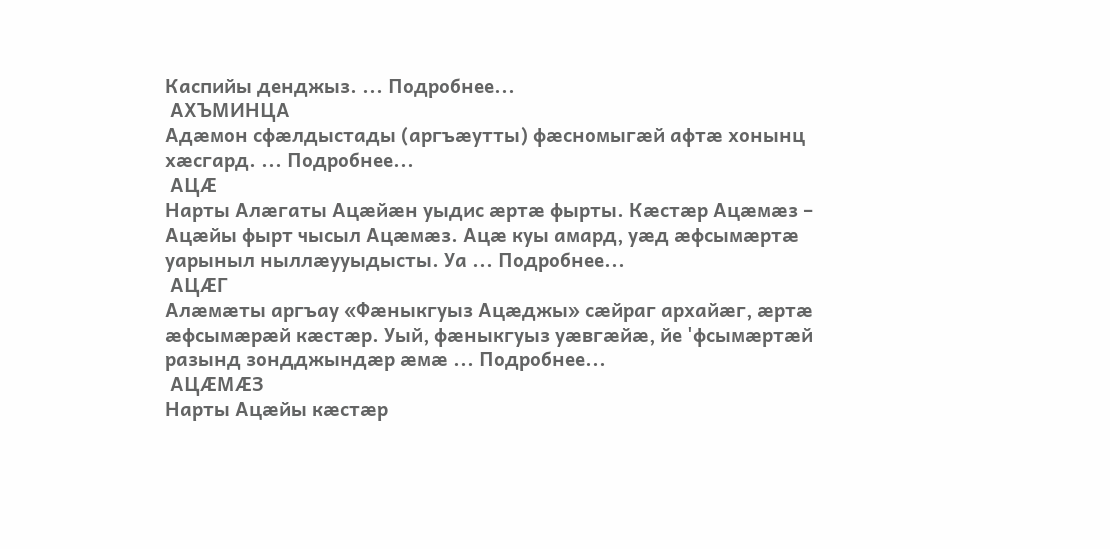Каспийы денджыз. ... Подробнее...
 АХЪМИНЦА
Адæмон сфæлдыстады (аргъæутты) фæсномыгæй афтæ хонынц хæсгард. ... Подробнее...
 АЦÆ
Нарты Алæгаты Ацæйæн уыдис æртæ фырты. Кæстæр Ацæмæз – Ацæйы фырт чысыл Ацæмæз. Ацæ куы амард, уæд æфсымæртæ уарыныл ныллæууыдысты. Уа ... Подробнее...
 АЦÆГ
Алæмæты аргъау «Фæныкгуыз Ацæджы» сæйраг архайæг, æртæ æфсымæрæй кæстæр. Уый, фæныкгуыз уæвгæйæ, йе 'фсымæртæй разынд зондджындæр æмæ ... Подробнее...
 АЦÆМÆЗ
Нарты Ацæйы кæстæр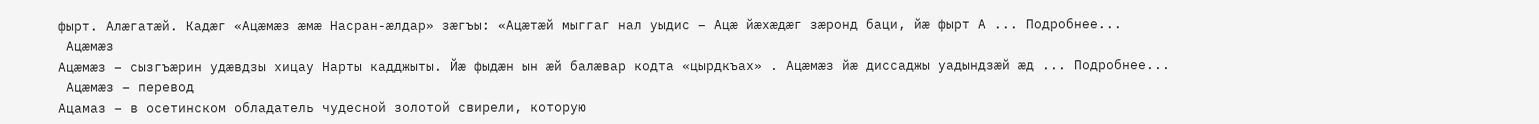фырт. Алæгатæй. Кадæг «Ацæмæз æмæ Насран-æлдар» зæгъы: «Ацæтæй мыггаг нал уыдис – Ацæ йæхæдæг зæронд баци, йæ фырт А ... Подробнее...
 Ацæмæз
Ацæмæз – сызгъæрин удæвдзы хицау Нарты кадджыты. Йæ фыдæн ын æй балæвар кодта «цырдкъах» . Ацæмæз йæ диссаджы уадындзæй æд ... Подробнее...
 Ацæмæз – перевод
Ацамаз – в осетинском обладатель чудесной золотой свирели, которую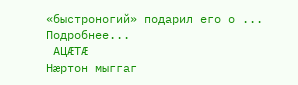«быстроногий» подарил его о ... Подробнее...
 АЦÆТÆ
Нæртон мыггаг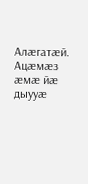Алæгатæй. Ацæмæз æмæ йæ дыууæ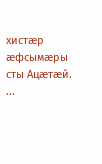хистæр æфсымæры сты Ацæтæй. ...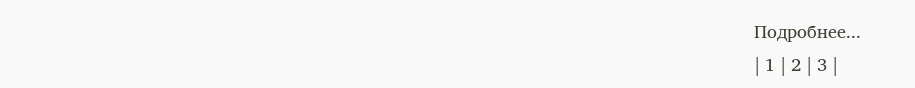Подробнее...
| 1 | 2 | 3 |